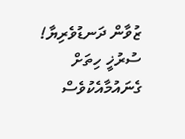ޒުވާން ދަނޑުވެރިޔާ!
ސުރުޚީ ހިތަށް ގެނައުމާއެކުވެސް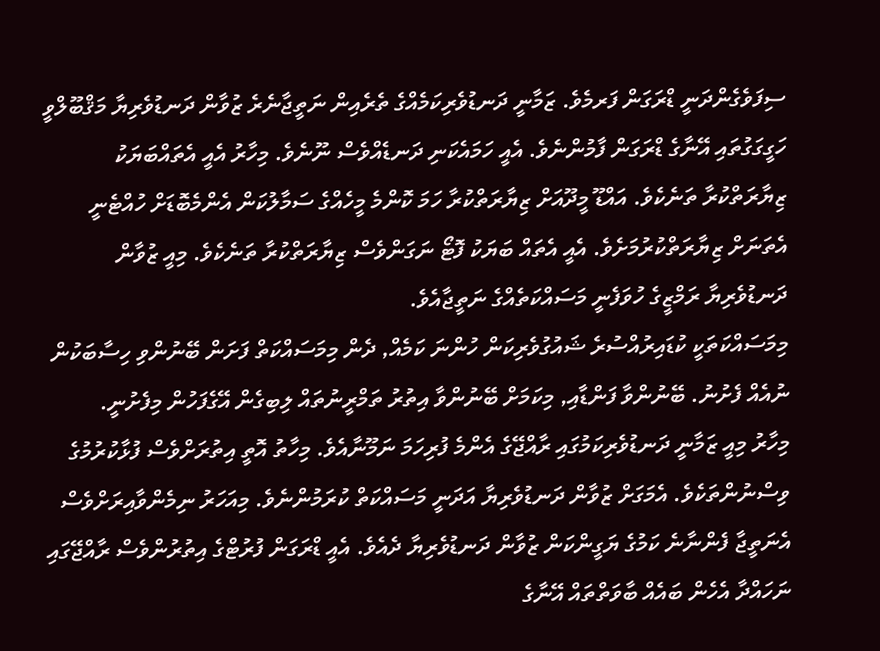ސިފަވެގެންދަނީ ޑްރަގަން ފަރމެވެ. ޒަމާނީ ދަނޑުވެރިކަމެއްގެ ތެރެއިން ނަތީޖާނެރެ ޒުވާން ދަނޑުވެރިޔާ މަޤްބޫލްވީ ހަގީގަގުތައި އޭނާގެ ޑްރަގަން ފާމުންނެވެ. އެއީ ހަމައެކަނި ދަނޑެއްވެސް ނޫނެވެ. މިހާރު އެއީ އެތައްބަޔަކު ޒިޔާރަތްކުރާ ތަނެކެވެ. އައްޑޫ މީދޫއަށް ޒިޔާރަތްކުރާ ހަމަ ކޮންމެ މީހެއްގެ ސަމާލުކަން އެންމެބޮޑަށް ހުއްޓެނީ އެތަނަށް ޒިޔާރަތްކުރުމަށެވެ. އެއީ އެތައް ބަޔަކު ފޮޓޯ ނަގަންވެސް ޒިޔާރަތްކުރާ ތަނެކެވެ. މިއީ ޒުވާން ދަނޑުވެރިޔާ ރަމްޒީގެ ހުވަފެނީ މަސައްކަތެއްގެ ނަތީޖާއެވެ.
މިމަސައްކަތަކީ ކުޑައިރުއްސުރެ ޝައުގުވެރިކަން ހުންނަ ކަމެއް, ދެން މިމަސައްކަތް ފަށަން ބޭނުންވި ހިސާބަކުން ނުއެއް ފެށުނު. ބޭނުންވާ ފަންޑާއި, މިކަމަށް ބޭނުންވާ އިތުރު ތަމްރީނުތައް ލިބިގެން އޭގެފަހުން މިފެށުނީ.
މިހާރު މިއީ ޒަމާނީ ދަނޑުވެރިކަމުގައި ރާއްޖޭގެ އެންމެ ފުރިހަމަ ނަމޫނާއެވެ. މިހާތު އޮތީ އިތުރަށްވެސް ފުޅާކުރުމުގެ ވިސްނުންތަކެވެ. އެމަގަށް ޒުވާން ދަނޑުވެރިޔާ އަދަނީ މަސައްކަތް ކުރަމުންނެވެ. މިއަހަރު ނިމެންވާއިރަށްވެސް އެނަތީޖާ ފެންނާނެ ކަމުގެ ޔަގީންކަން ޒުވާން ދަނޑުވެރިޔާ ދެއެވެ. އެއީ ޑްރަގަން ފުރުޓްގެ އިތުރުންވެސް ރާއްޖޭގައި ނަހައްދާ އެހެން ބައެއް ބާވަތްތައް އޭނާގެ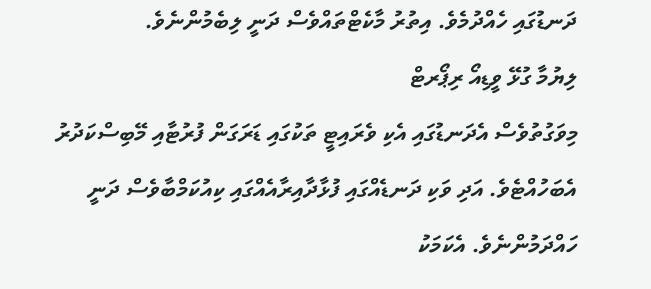ދަނޑުގައި ހެއްދުމެވެ. އިތުރު މާކެޓްތައްވެސް ދަނީ ލިބެމުންނެވެ.
ލިޔުމާ ގުޅޭ ވީޑިއޯ ރިޕޯރޓް
މިވަގުތުވެސް އެދަނޑުގައި އެކި ވެރައިޓީ ތަކުގައި ޑަރަގަން ފުރުޓާއި މޭބިސްކަދުރު އެބަހުއްޓެވެ. އަދި ވަކި ދަނޑެއްގައި ފުޅާދާއިރާއެއްގައި ކިއުކަމްބާވެސް ދަނީ ހައްދަމުންނެވެ. އެކަމަކު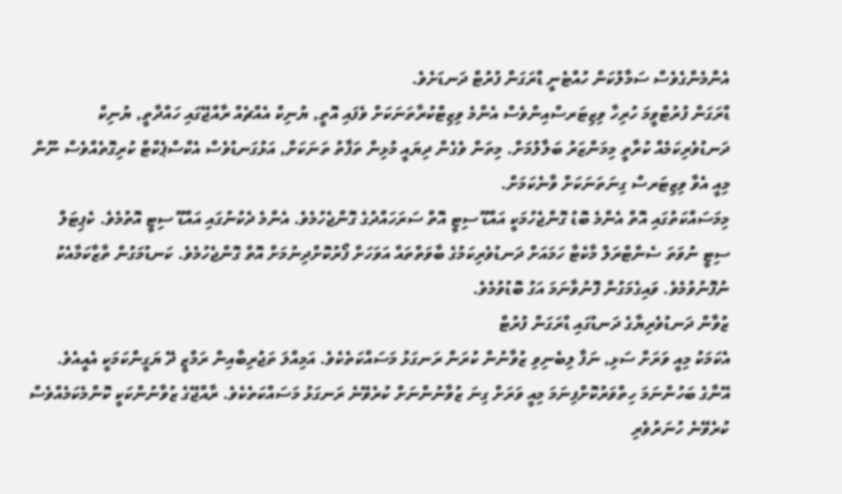އެންމެންގެވެސް ސަމާލުކަން ހުއްޓެނީ ޑްރަގަން ފުރުޓް ދަނޑަށެވެ.
ޑްރަގަން ފުރުޓްވީމަ ހުރިހާ ވިޒިޓަރސްއިންވެސް އެންމެ ވިޒިޓްކުރާތަނަކަށް ވެފައި އޮތީ, ޔުނިކް އެއްޗެއް ރާއްޖޭގައި ހައްދާތީ, ޔުނިކް ދަނޑުވެރިކަމެއް ކުރާތީ މިމަންޒަރު ބަލާލުމަށް. މިތަން ވެގެން ދިޔައީ މުޅިން ތަފާތު ތަނަކަށް, އަޅުގަނޑުވެސް އެކްސްޕެކްޓް ކުރިގޮތެއްވެސް ނޫން މިއީ އެވާ ވިޒިޓަރސް ގިނަތަނަކަށް ވާނެކަމަށް.
މިމަސައްކަތުގައި އޮތް އެންމެ ބޮޑު ގޮންޖެހުމަކީ އައްޑޫ ސިޓީ އޮތް ސަރަހައްދުގެ ގޮންޖެހުމެވެ. އެންމެ ދެކުނުގައި އައްޑޫ ސިޓީ އޮތުމެވެ. ކެޕިޓަލް ސިޓީ ނުވަތަ ސެންޓްރަލް މާކެޓާ ހަމައަށް ދަނޑުވެރިކަމުގެ ބާވަތްތައް އަވަހަށް ފޯރުކޮށްދިނުމަށް އޮތް ގޮންޖެހުމެވެ. ކަނޑުމަގުން ތާޒާކަމާއެކު ނުފޮނުވުމެވެ. ވައިގެމަގުން ފޮނުވާނަމަ އަގު ބޮޑުވުމެވެ.
ޒުވާން ދަނޑުވެރިޔާގެ ދަނޑުގައި ޑްރަގަން ފުރުޓް
އެކަމަކު މިއީ ވަރަށް ސަޅި, ނަފާ ލިބެނިވި ޒުވާނުން ކުރަން ރަނގަޅު މަސައްކަތެކެވެ. އަމިއްލަ ތަޖުރިބާއިން ރަމްޒީ ދޭ ޔަގީންކަމަކީ އެއީއެވެ. އޭނާގެ ބަހުންނަމަ ހިތްވަރުކޮށްފިނަމަ މިއީ ވަރަށް ގިނަ ޒުވާނުންނަށް ކުރެވޭނެ ރަނގަޅު މަސައްކަތެކެވެ. ރާއްޖޭގެ ޒުވާނުންކަކީ ކޮންމެކަމެއްވެސް ކުރެވޭނެ ހުނަރުވެރި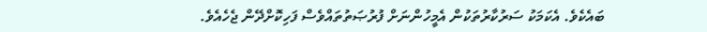ބައެކެވެ. އެކަމަކު ސަރުކާރުތަކުން އެމީހުންނަށް ފުރުޞަތުތައްވެސް ފަހިކޮށްދޭން ޖެހެއެވެ.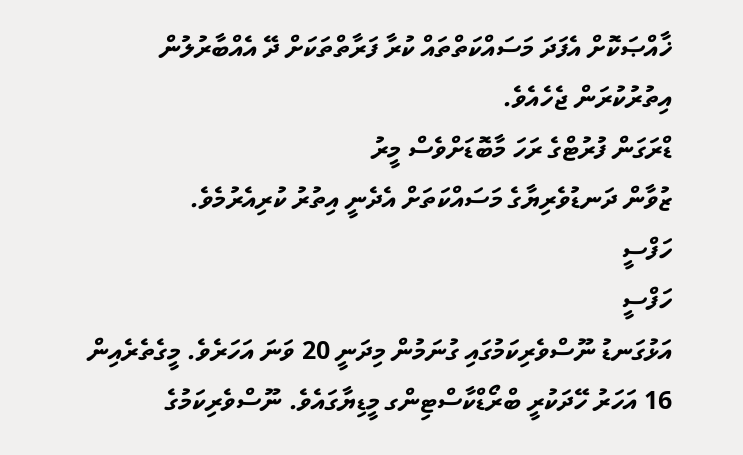ޚާއްޞަކޮށް އެފަދަ މަސައްކަތްތައް ކުރާ ފަރާތްތަކަށް ދޭ އެއްބާރުލުން އިތުރުކުރަން ޖެހެއެވެ.
ޑްރަގަން ފުރުޓްގެ ރަހަ މާބޮޑަށްވެސް މީރު
ޒުވާން ދަނޑުވެރިޔާގެ މަސައްކަތަށް އެދެނީ އިތުރު ކުރިއެރުމެވެ.
ހަފްސީ
ހަފްސީ
އަޅުގަނޑު ނޫސްވެރިކަމުގައި ގުނަމުން މިދަނީ 20 ވަނަ އަހަރެވެ. މީގެތެރެއިން 16 އަހަރު ހޭދަކުރީ ބްރޯޑްކާސްޓިންގ މީޑިޔާގައެވެ. ނޫސްވެރިކަމުގެ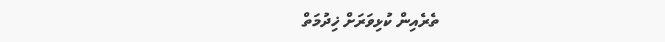ތެރެއިން ކުޅިވަރަށް ޚިދުމަތް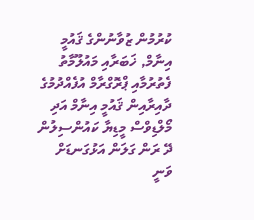ކުރުމުން ޒުވާނުންގެ ޤައުމީ އިނާމް, ޚަބަރާއި މައުލޫމާތު ފެތުރުމާއި ޕްރޮގްރާމް އުފެއްދުމުގެ ދާއިރާއިން ޤައުމީ އިނާމް އަދި މޯލްޑިވްސް މީޑިޔާ ކައުންސިލުން ދޭ ރަން ގަލަން އަޅުގަނޑަށް ވަނީ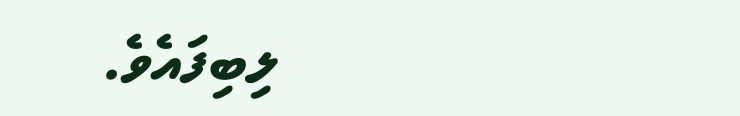ލިބިފައެވެ.